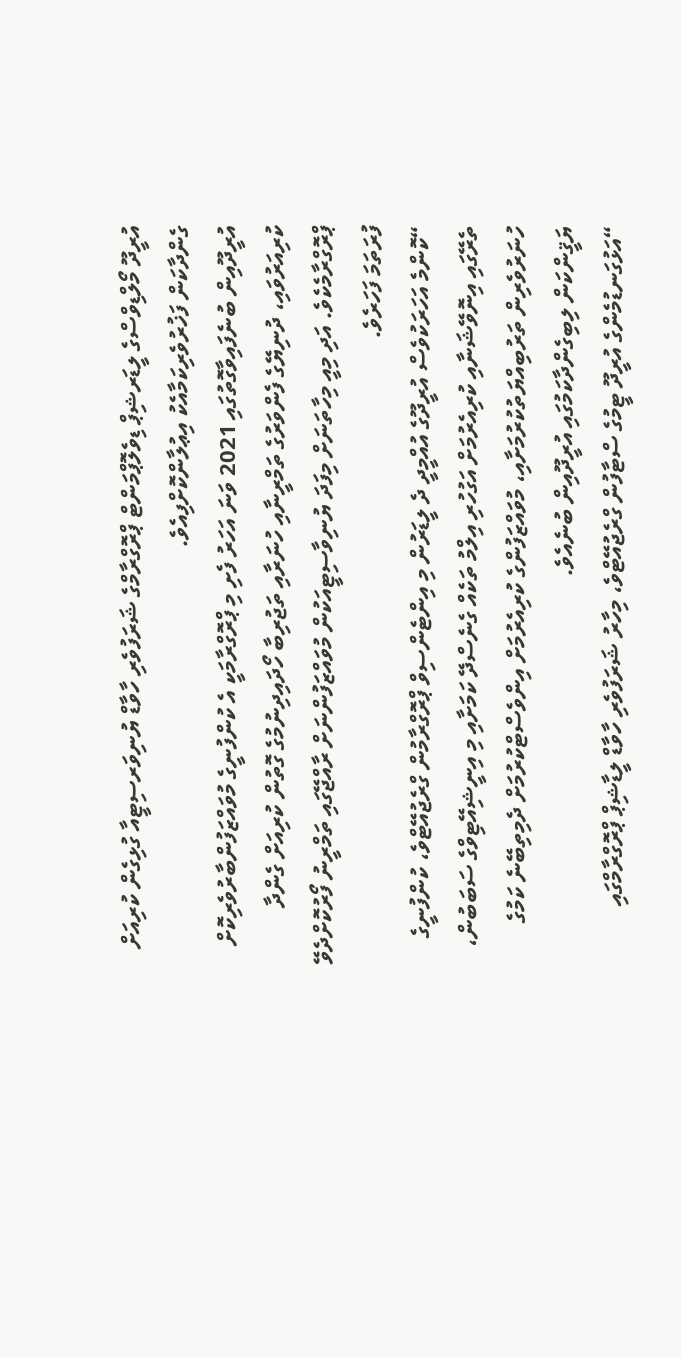އުރީދޫ މޯލްޑިވްސްގެ ލީޑަރޝިޕް ޑިވެލޮޕްމަންޓް ޕްރޮގްރާމްގެ ޝަރަފުވެރި ހާވާޑް ޔުނިވަރސިޓީއާ ގުޅިގެން ކުރިއަށް ގެންދާކަން ފަޚުރުވެރިކަމާއެކު އިޢުލާންކޮށްފިއެވެ.
އުރީދޫއިން ބުނެފައިވާގޮތުގައި 2021 ވަނަ އަހަރު ފެށި މި ޕްރޮގްރާމަކީ އެ ކުންފުނީގެ މުވައްޒަފުންބާރުވެރިކޮށް ކުރިއަރުވައި، ދުނިޔޭގެ ފެންވަރުގެ ތަމްރީނާއި ހުނަރާއި ތަޖުރިބާ ހޯދައިދިނުމުގެ ގޮތުން ކުރިއަށް ގެންދާ ޕްރޮގްރާމެކެވެ. އަދި މިއީ މިހާތަނަށް މިފަދަ ޔުނިވާސިޓީއަކުން މުވައްޒަފުންނަށް ރާއްޖޭގައި ތަމްރީނު ފޯރުކޮށްދެވޭ ފުރަތަމަ ފަހަރެވެ.
“ކޮންމެ އަހަރަކުވެސް އުރީދޫގެ އުއްމީދީ ދެ ލީޑަރުން މި އިންޓެންސިވް ޕްރޮގްރާމުން ގްރެޖުއޭޓްވެ، ކުންފުނީގެ ތެރޭގައި އިނޮވޭޝަނާއި ކުރިއެރުމަށް އަގުހުރި އިލްމު ތަކެއް ގެނެސްދޭ ކަމަށާއި މި އިނީޝިއޭޓިވްގެ ސަބަބުން، ހުނަރުވެރިން ތަރުބިއްޔަތުކުރުމަށާއި، މުވައްޒަފުންގެ ކުރިއެރުމަށް އިންވެސްޓްކުރުމަށް ދެމިތިބޭނެ ކަމުގެ ޔަޤީންކަން ލިބިގެންދާކަމުގައި އުރީދޫއިން ބުނެއެވެ.
“އަޅުގަނޑުމެންގެ އުރީދޫ ޓީމުގެ ސްޓާފުން ގްރެޖުއޭޓްވެ، މިހާރު ޝަރަފުވެރި ހާވާޑް ލީޑާޝިޕް ޕްރޮގްރާމްގައި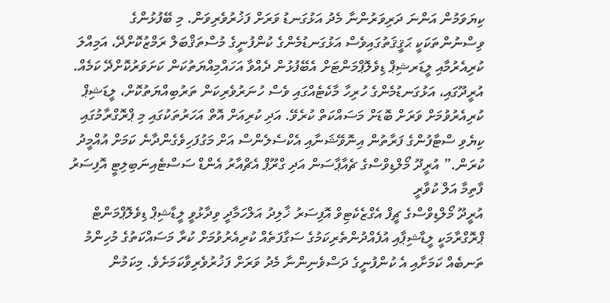ކިޔަވަމުން އަންނަ ދަރިވަރުންނާ މެދު އަޅުގަނޑު ވަރަށް ފަޚުރުވެރިވަން. މި ބޭފުޅުންގެ ވިސްނުންތަކަކީ ޙަޤީޤަތުގައިވެސް އަޅުގަނޑުމެންގެ ކުންފުނީގެ މުސްތަޤްބަލް ރަމްޒުކޮށްދޭ، އަމިއްލަ ކުރިއެރުމާއި ލީޑަރޝިޕް ޑިވެލޮޕްމަންޓަށް އެބޭފުޅުން ދެއްވާ އަހައްމިއްޔަތުކަން ކަށަވަރުކޮށްދޭ ކަމެއް. އުރީދޫގައި، އަޅުގަނޑުމެންގެ ހުރިހާ މާކެޓެއްގައި ވެސް ހުނަރުވެރިކަން ތަރުބިއްޔަތުކޮށް، ލީޑަޝިޕް ކުރިއެރުވުމަށް ވަރަށް ބޮޑަށް މަސައްކަތް ކުރެވޭ. އަދި ކުރިއަށް އޮތް އަހަރުތަކުގައި މި ޕްރޮގްރާމުގައި ކިޔެވި ސްޓާފުންގެ ފަރާތުން އިނޮވޭޝަނާއި އެކްސެލެންސް އަށް މަގުފަހިވެގެންދާނެ ކަމަށް އުއްމީދު ކުރަން.” އުރީދޫ މޯލްޑިވްސްގެ ޗެއާޕާސަން އަދި ގްރޫޕް އެޗްއާރު އެންޑް ސަސްޓެއިނަބިލިޓީ އޮފިސަރު ފާތިމާ އަލް ކުވާރީ
އުރީދޫ މޯލްޑިވްސްގެ ޗީފް އެގްޒެކެޓިވް އޮފިސަރު ޚާލިދު އަލްހަމާދީ ވިދާޅުވީ ލީޑާޝިޕް ޑިވެލޮޕްމަންޓް ޕްރޮގްރާމަކީ ލީޑާޝިޕާއި އުފެއްދުންތެރިކަމުގެ ސަގާފަތެއް ކުރިއެރުވުމަށް ކުރާ މަސައްކަތުގެ މުހިންމު ތަނބެއް ކަމަށާއި އެ ކުންފުނީގެ ދަސްވެނިންނާ މެދު ވަރަށް ފަޚުރުވެރިވާކަމަށެވެ. މިކަމުން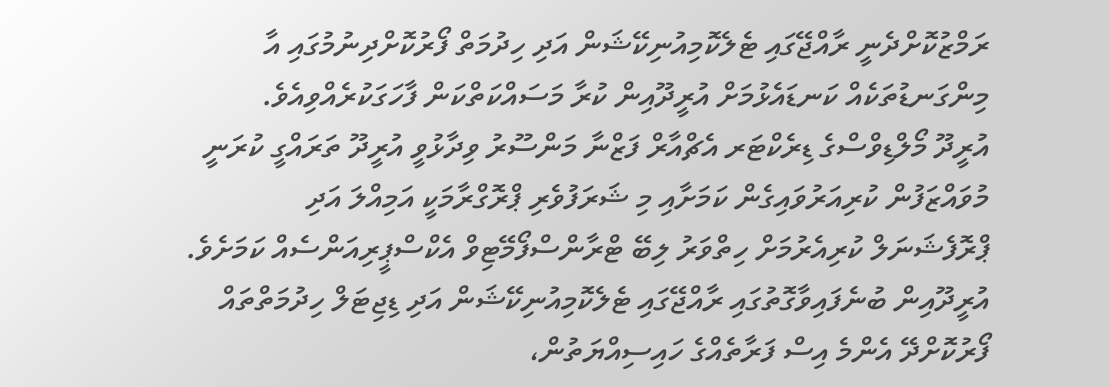ރަމްޒުކޮށްދެނީ ރާއްޖޭގައި ޓެލެކޮމިއުނިކޭޝަން އަދި ހިދުމަތް ފޯރުކޮށްދިނުމުގައި އާ މިންގަނޑުތަކެއް ކަނޑައެޅުމަށް އުރީދޫއިން ކުރާ މަސައްކަތްކަން ފާހަގަކުރެއްވިއެވެ.
އުރީދޫ މޯލްޑިވްސްގެ ޑިރެކްޓަރ އެޗްއާރް ފަޒްނާ މަންސޫރު ވިދާޅުވީ އުރީދޫ ތަރައްގީ ކުރަނީ މުވައްޒަފުން ކުރިއަރުވައިގެން ކަމަށާއި މި ޝަރަފުވެރި ޕްރޮގްރާމަކީ އަމިއްލަ އަދި ޕްރޮފެޝަނަލް ކުރިއެރުމަށް ހިތްވަރު ލިބޭ ޓްރާންސްފޯމޭޓިވް އެކްސްޕީރިއަންސެއް ކަމަށެވެ.
އުރީދޫއިން ބުނެފައިވާގޮތުގައި ރާއްޖޭގައި ޓެލެކޮމިއުނިކޭޝަން އަދި ޑިޖިޓަލް ހިދުމަތްތައް ފޯރުކޮށްދޭ އެންމެ އިސް ފަރާތެއްގެ ހައިސިއްޔަތުން،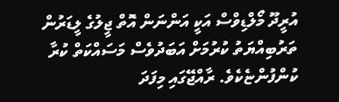އުރީދޫ މޯލްޑިވްސް އަކީ އަންނަން އޮތް ޖީލުގެ ލީޑަރުން ތަރުބިއްޔަތު ކުރުމަށް އަބަދުވެސް މަސައްކަތް ކުރާ ކުންފުންޏެކެވެ. ރާއްޖޭގައި މިފަދަ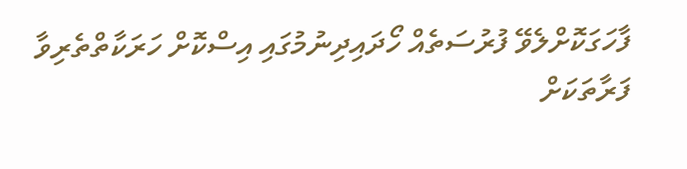ފާހަގަކޮށްލެވޭ ފުރުސަތެއް ހޯދައިދިނުމުގައި އިސްކޮށް ހަރަކާތްތެރިވާ ފަރާތަކަށް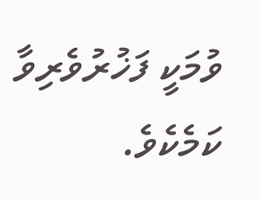ވުމަކީ ފަޚުރުވެރިވާ ކަމެކެވެ.